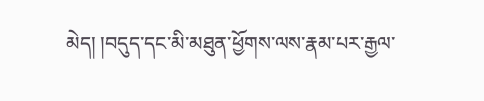མེད། །བདུད་དང་མི་མཐུན་ཕྱོགས་ལས་རྣམ་པར་རྒྱལ་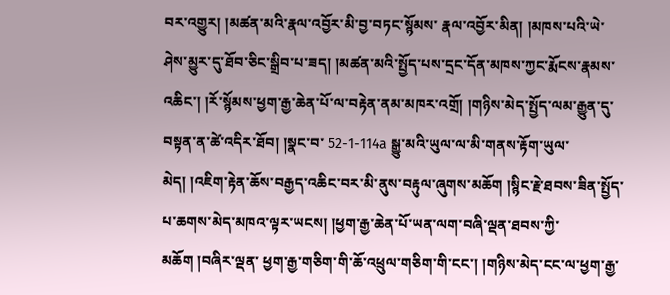བར་འགྱུར། །མཚན་མའི་རྣལ་འབྱོར་མི་བྱ་བཏང་སྙོམས་ རྣལ་འབྱོར་མིན། །མཁས་པའི་ཡེ་ཤེས་མྱུར་དུ་ཐོབ་ཅིང་སྒྲིབ་པ་ཟད། །མཚན་མའི་སྤྱོད་པས་དྲང་དོན་མཁས་ཀྱང་རྨོངས་རྣམས་འཆིང་། །རོ་སྙོམས་ཕྱག་རྒྱ་ཆེན་པོ་ལ་བརྟེན་ནམ་མཁར་འགྲོ། །གཉིས་མེད་སྤྱོད་ལམ་རྒྱུན་དུ་བསྟན་ན་ཚེ་འདིར་ཐོབ། །སྣང་བ་ 52-1-114a སྒྱུ་མའི་ཡུལ་ལ་མི་གནས་རྟོག་ཡུལ་མེད། །འཇིག་རྟེན་ཆོས་བརྒྱད་འཆིང་བར་མི་ནུས་བརྟུལ་ཞུགས་མཆོག །སྙིང་རྗེ་ཐབས་ཟིན་སྤྱོད་པ་ཆགས་མེད་མཁའ་ལྟར་ཡངས། །ཕྱག་རྒྱ་ཆེན་པོ་ཡན་ལག་བཞི་ལྡན་ཐབས་ཀྱི་མཆོག །བཞིར་ལྡན་ ཕྱག་རྒྱ་གཅིག་གི་ཆོ་འཕྲུལ་གཅིག་གི་ངང་། །གཉིས་མེད་ངང་ལ་ཕྱག་རྒྱ་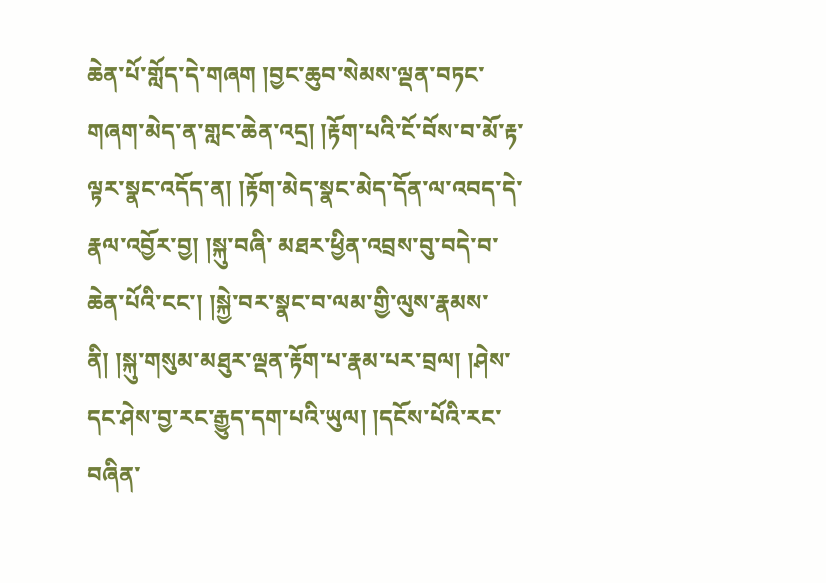ཆེན་པོ་གློད་དེ་གཞག །བྱང་ཆུབ་སེམས་ལྡན་བཏང་གཞག་མེད་ན་གླང་ཆེན་འདྲ། །རྟོག་པའི་ངོ་བོས་བ་མོ་རྟ་ལྟར་སྣང་འདོད་ན། །རྟོག་མེད་སྣང་མེད་དོན་ལ་འབད་དེ་རྣལ་འབྱོར་བྱ། །སྐུ་བཞི་ མཐར་ཕྱིན་འབྲས་བུ་བདེ་བ་ཆེན་པོའི་ངང་། །སྐྱེ་བར་སྣང་བ་ལམ་གྱི་ལུས་རྣམས་ནི། །སྐུ་གསུམ་མཐུར་ལྡན་རྟོག་པ་རྣམ་པར་བྲལ། །ཤེས་དང་ཤེས་བྱ་རང་རྒྱུད་དག་པའི་ཡུལ། །དངོས་པོའི་རང་བཞིན་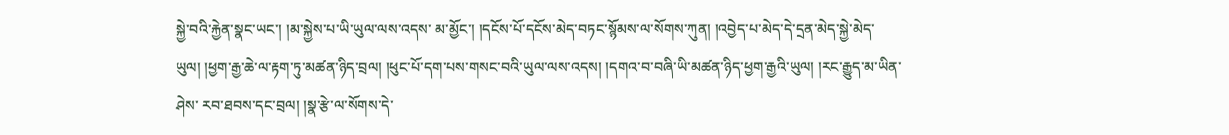སྐྱེ་བའི་རྐྱེན་སྣང་ཡང་། །མ་སྐྱེས་པ་ཡི་ཡུལ་ལས་འདས་ མ་མྱོང་། །དངོས་པོ་དངོས་མེད་བཏང་སྙོམས་ལ་སོགས་ཀུན། །འབྱེད་པ་མེད་དེ་དྲན་མེད་སྐྱེ་མེད་ཡུལ། །ཕྱག་རྒྱ་ཆེ་ལ་རྟག་ཏུ་མཚན་ཉིད་བྲལ། །ཕུང་པོ་དག་པས་གསང་བའི་ཡུལ་ལས་འདས། །དགའ་བ་བཞི་ཡི་མཚན་ཉིད་ཕྱག་རྒྱའི་ཡུལ། །རང་རྒྱུད་མ་ཡིན་ཤེས་ རབ་ཐབས་དང་བྲལ། །སྣ་རྩེ་ལ་སོགས་དེ་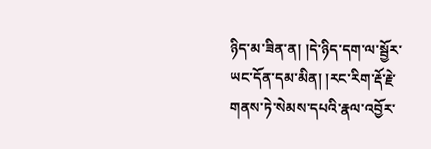ཉིད་མ་ཟིན་ན། །དེ་ཉིད་དག་ལ་སྦྱོར་ཡང་དོན་དམ་མིན། །རང་རིག་རྡོ་རྗེ་གནས་ཏེ་སེམས་དཔའི་རྣལ་འབྱོར་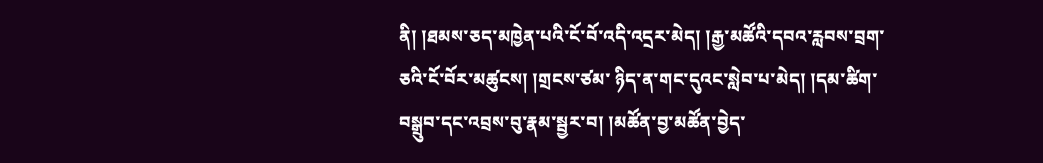ནི། །ཐམས་ཅད་མཁྱེན་པའི་ངོ་བོ་འདི་འདྲར་མེད། །རྒྱ་མཚོའི་དབའ་རླབས་བྲག་ཅའི་ངོ་བོར་མཚུངས། །གྲངས་ཙམ་ ཉིད་ན་གང་དུའང་སླེབ་པ་མེད། །དམ་ཚིག་བསྒྲུབ་དང་འབྲས་བུ་རྣམ་སྦྱར་བ། །མཚོན་བྱ་མཚོན་བྱེད་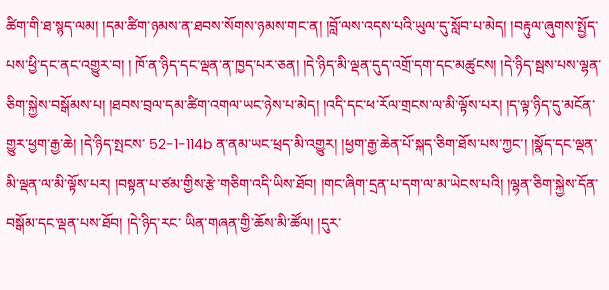ཚིག་གི་ཐ་སྙད་ལམ། །དམ་ཚིག་ཉམས་ན་ཐབས་སོགས་ཉམས་གང་ན། །བློ་ལས་འདས་པའི་ཡུལ་དུ་སློབ་པ་མེད། །བརྟུལ་ཞུགས་སྤྱོད་པས་ཕྱི་དང་ནང་འགྱུར་བ། ། ཁོ་ན་ཉིད་དང་ལྡན་ན་ཁྱད་པར་ཅན། །དེ་ཉིད་མི་ལྡན་དུད་འགྲོ་དག་དང་མཚུངས། །དེ་ཉིད་སྦས་པས་ལྷན་ཅིག་སྐྱེས་བསྒོམས་པ། །ཐབས་བྲལ་དམ་ཚིག་འགལ་ཡང་ཉེས་པ་མེད། །འདི་དང་ཕ་རོལ་གྲངས་ལ་མི་ལྟོས་པར། །ད་ལྟ་ཉིད་དུ་མངོན་གྱུར་ཕྱག་རྒྱ་ཆེ། །དེ་ཉིད་སྤངས་ 52-1-114b ན་ནམ་ཡང་ཕྲད་མི་འགྱུར། །ཕྱག་རྒྱ་ཆེན་པོ་སྐད་ཅིག་ཐོས་པས་ཀྱང་། །སྣོད་དང་ལྡན་མི་ལྡན་ལ་མི་ལྟོས་པར། །བསྟན་པ་ཙམ་གྱིས་རྩེ་གཅིག་འདི་ཡིས་ཐོབ། །གང་ཞིག་དྲན་པ་དག་ལ་མ་ཡེངས་པའི། །ལྷན་ཅིག་སྐྱེས་དོན་བསྒོམ་དང་ལྡན་པས་ཐོབ། །དེ་ཉིད་རང་ ཡིན་གཞན་གྱི་ཆོས་མི་ཚོལ། །དུར་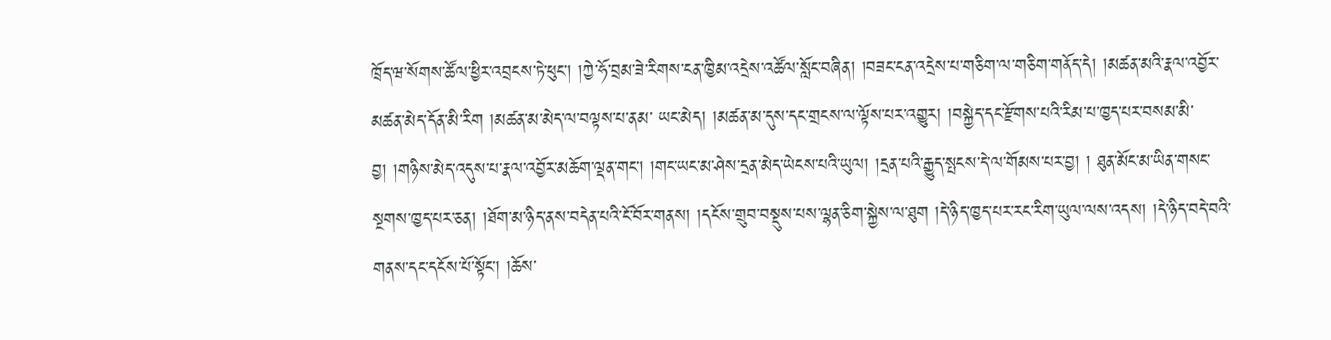ཁྲོད་ཝ་སོགས་ཚོལ་ཕྱིར་འབྲངས་ཏེ་ཕུང་། །ཀྱེ་ཧོ་བྲམ་ཟེ་རིགས་ངན་ཁྱིམ་འདྲེས་འཚོལ་སློང་བཞིན། །བཟང་ངན་འདྲེས་པ་གཅིག་ལ་གཅིག་གནོད་དེ། །མཚན་མའི་རྣལ་འབྱོར་མཚན་མེད་དོན་མི་རིག །མཚན་མ་མེད་ལ་བལྟས་པ་ནམ་ ཡང་མེད། །མཚན་མ་དུས་དང་གྲངས་ལ་ལྟོས་པར་འགྱུར། །བསྐྱེད་དང་རྫོགས་པའི་རིམ་པ་ཁྱད་པར་བསམ་མི་བྱ། །གཉིས་མེད་འདུས་པ་རྣལ་འབྱོར་མཆོག་ལྡན་གང་། །གང་ཡང་མ་ཤེས་དྲན་མེད་ཡེངས་པའི་ཡུལ། །དྲན་པའི་རྒྱུད་སྤངས་དེ་ལ་གོམས་པར་བྱ། ། ཐུན་མོང་མ་ཡིན་གསང་སྔགས་ཁྱད་པར་ཅན། །ཐོག་མ་ཉིད་ནས་བདེན་པའི་ངོ་བོར་གནས། །དངོས་གྲུབ་བསྡུས་པས་ལྷན་ཅིག་སྐྱེས་ལ་ཐུག །དེ་ཉིད་ཁྱད་པར་རང་རིག་ཡུལ་ལས་འདས། །དེ་ཉིད་བདེ་བའི་གནས་དང་དངོས་པོ་སྟོང་། །ཆོས་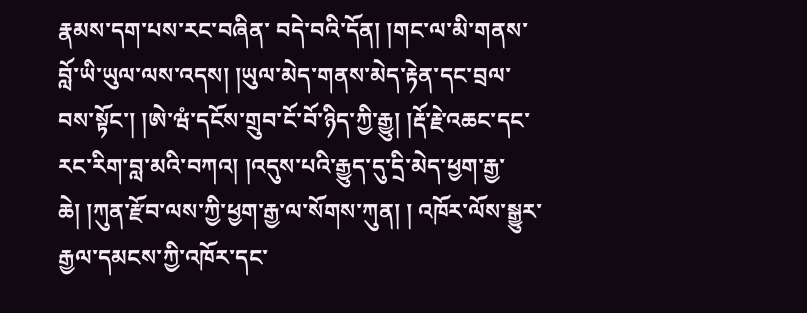རྣམས་དག་པས་རང་བཞིན་ བདེ་བའི་དོན། །གང་ལ་མི་གནས་བློ་ཡི་ཡུལ་ལས་འདས། །ཡུལ་མེད་གནས་མེད་རྟེན་དང་བྲལ་བས་སྟོང་། །ཨེ་ཝཾ་དངོས་གྲུབ་ངོ་བོ་ཉིད་ཀྱི་རྒྱུ། །རྡོ་རྗེ་འཆང་དང་རང་རིག་བླ་མའི་བཀའ། །འདུས་པའི་རྒྱུད་དུ་དྲི་མེད་ཕྱག་རྒྱ་ཆེ། །ཀུན་རྫོབ་ལས་ཀྱི་ཕྱག་རྒྱ་ལ་སོགས་ཀུན། ། འཁོར་ལོས་སྒྱུར་རྒྱལ་དམངས་ཀྱི་འཁོར་དང་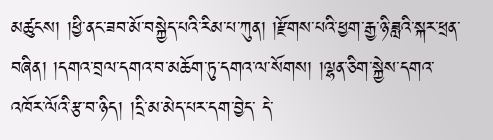མཚུངས། །ཕྱི་ནང་ཟབ་མོ་བསྐྱེད་པའི་རིམ་པ་ཀུན། །རྫོགས་པའི་ཕྱག་རྒྱ་ཉི་ཟླའི་སྐར་ཕྲན་བཞིན། །དགའ་བྲལ་དགའ་བ་མཆོག་ཏུ་དགའ་ལ་སོགས། །ལྷན་ཅིག་སྐྱེས་དགའ་འཁོར་ལོའི་རྩ་བ་ཉིད། །དྲི་མ་མེད་པར་དག་བྱེད་ དེ་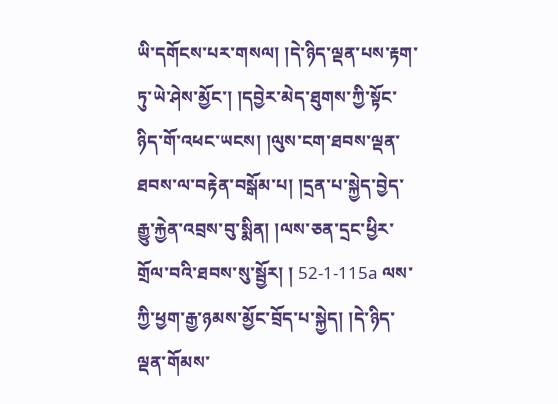ཡི་དགོངས་པར་གསལ། །དེ་ཉིད་ལྡན་པས་རྟག་ཏུ་ཡེ་ཤེས་མྱོང་། །དབྱེར་མེད་ཐུགས་ཀྱི་སྟོང་ཉིད་གོ་འཕང་ཡངས། །ལུས་ངག་ཐབས་ལྡན་ཐབས་ལ་བརྟེན་བསྒོམ་པ། །དྲན་པ་སྐྱེད་བྱེད་རྒྱུ་རྐྱེན་འབྲས་བུ་སྨིན། །ལས་ཅན་དྲང་ཕྱིར་གྲོལ་བའི་ཐབས་སུ་སྦྱོར། ། 52-1-115a ལས་ཀྱི་ཕྱག་རྒྱ་ཉམས་མྱོང་བྲོད་པ་སྐྱེད། །དེ་ཉིད་ལྡན་གོམས་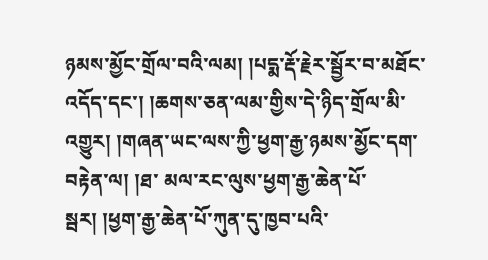ཉམས་མྱོང་གྲོལ་བའི་ལམ། །པདྨ་རྡོ་རྗེར་སྦྱོར་བ་མཐོང་འདོད་དང་། །ཆགས་ཅན་ལམ་གྱིས་དེ་ཉིད་གྲོལ་མི་འགྱུར། །གཞན་ཡང་ལས་ཀྱི་ཕྱག་རྒྱ་ཉམས་མྱོང་དག་བརྟེན་ལ། །ཐ་ མལ་རང་ལུས་ཕྱག་རྒྱ་ཆེན་པོ་སྦར། །ཕྱག་རྒྱ་ཆེན་པོ་ཀུན་དུ་ཁྱབ་པའི་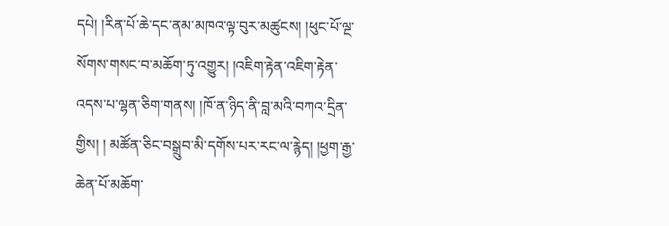དཔེ། །རིན་པོ་ཆེ་དང་ནམ་མཁའ་ལྟ་བུར་མཚུངས། །ཕུང་པོ་ལྔ་སོགས་གསང་བ་མཆོག་ཏུ་འགྱུར། །འཇིག་རྟེན་འཇིག་རྟེན་འདས་པ་ལྷན་ཅིག་གནས། །ཁོ་ན་ཉིད་ནི་བླ་མའི་བཀའ་དྲིན་གྱིས། ། མཚོན་ཅིང་བསྒྲུབ་མི་དགོས་པར་རང་ལ་རྙེད། །ཕྱག་རྒྱ་ཆེན་པོ་མཆོག་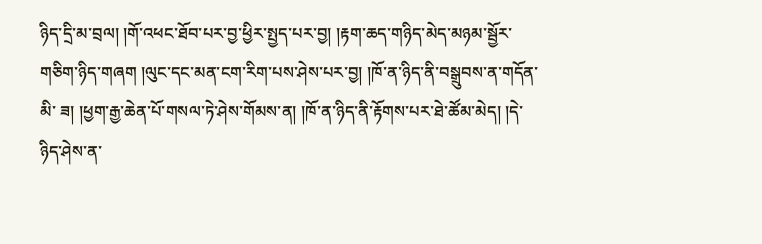ཉིད་དྲི་མ་བྲལ། །གོ་འཕང་ཐོབ་པར་བྱ་ཕྱིར་སྤྱད་པར་བྱ། །རྟག་ཆད་གཉིད་མེད་མཉམ་སྦྱོར་གཅིག་ཉིད་གཞག །ལུང་དང་མན་ངག་རིག་པས་ཤེས་པར་བྱ། །ཁོ་ན་ཉིད་ནི་བསྒྲུབས་ན་གདོན་མི་ ཟ། །ཕྱག་རྒྱ་ཆེན་པོ་གསལ་ཏེ་ཤེས་གོམས་ན། །ཁོ་ན་ཉིད་ནི་རྟོགས་པར་ཐེ་ཚོམ་མེད། །དེ་ཉིད་ཤེས་ན་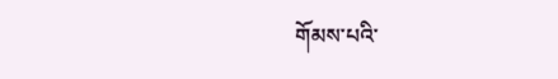གོམས་པའི་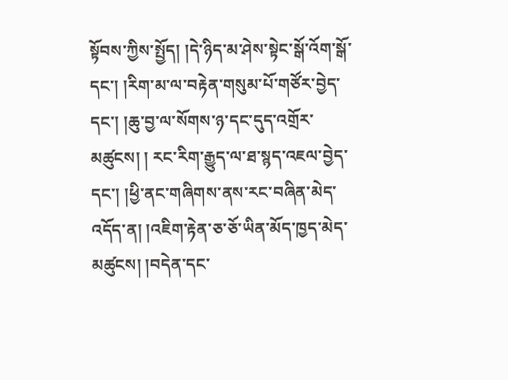སྟོབས་ཀྱིས་སྤྱོད། །དེ་ཉིད་མ་ཤེས་སྟེང་སྒོ་འོག་སྒོ་དང་། །རིག་མ་ལ་བརྟེན་གསུམ་པོ་གཙོར་བྱེད་དང་། །ཆུ་བྱ་ལ་སོགས་ཉ་དང་དུད་འགྲོར་མཚུངས། ། རང་རིག་རྒྱུད་ལ་ཐ་སྙད་འཇལ་བྱེད་དང་། །ཕྱི་ནང་གཞིགས་ནས་རང་བཞིན་མེད་འདོད་ན། །འཇིག་རྟེན་ཅ་ཅོ་ཡིན་མོད་ཁྱད་མེད་མཚུངས། །བདེན་དང་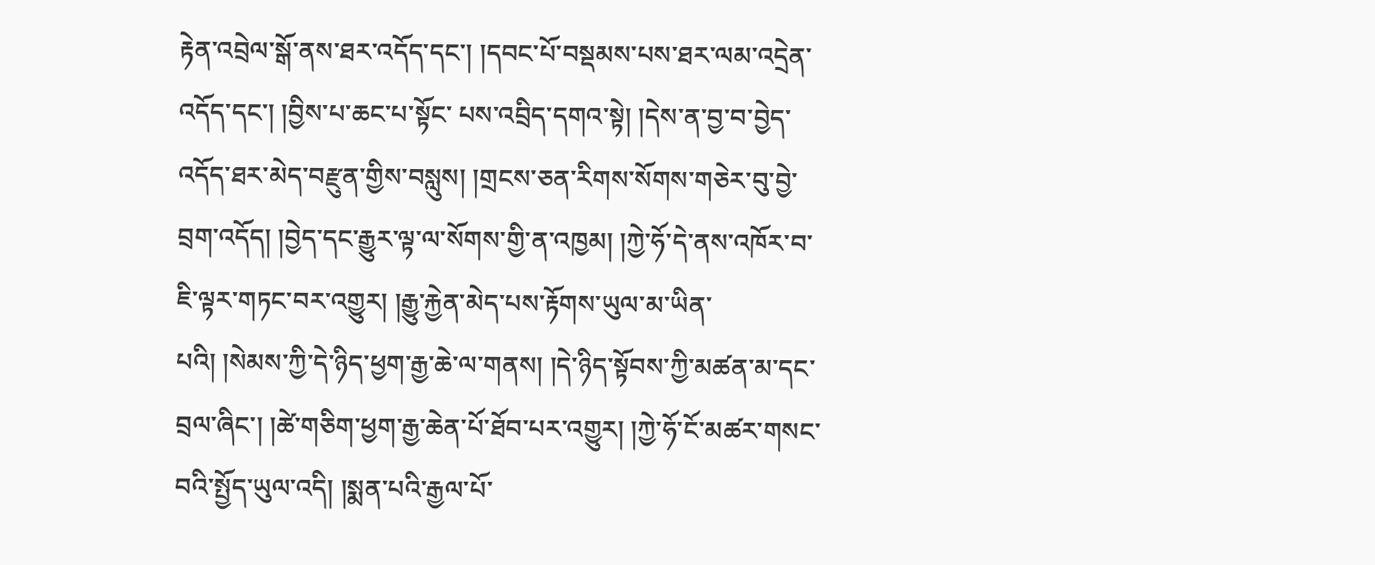རྟེན་འབྲེལ་སྒོ་ནས་ཐར་འདོད་དང་། །དབང་པོ་བསྡམས་པས་ཐར་ལམ་འདྲེན་འདོད་དང་། །བྱིས་པ་ཆང་པ་སྟོང་ པས་འབྲིད་དགའ་སྟེ། །དེས་ན་བྱ་བ་བྱེད་འདོད་ཐར་མེད་བརྫུན་གྱིས་བསླུས། །གྲངས་ཅན་རིགས་སོགས་གཅེར་བུ་བྱེ་བྲག་འདོད། །བྱེད་དང་རྒྱུར་ལྟ་ལ་སོགས་གྱི་ན་འཁྱམ། །ཀྱེ་ཧོ་དེ་ནས་འཁོར་བ་ཇི་ལྟར་གཏང་བར་འགྱུར། །རྒྱུ་རྐྱེན་མེད་པས་རྟོགས་ཡུལ་མ་ཡིན་ པའི། །སེམས་ཀྱི་དེ་ཉིད་ཕྱག་རྒྱ་ཆེ་ལ་གནས། །དེ་ཉིད་སྟོབས་ཀྱི་མཚན་མ་དང་བྲལ་ཞིང་། །ཚེ་གཅིག་ཕྱག་རྒྱ་ཆེན་པོ་ཐོབ་པར་འགྱུར། །ཀྱེ་ཧོ་ངོ་མཚར་གསང་བའི་སྤྱོད་ཡུལ་འདི། །སྨན་པའི་རྒྱལ་པོ་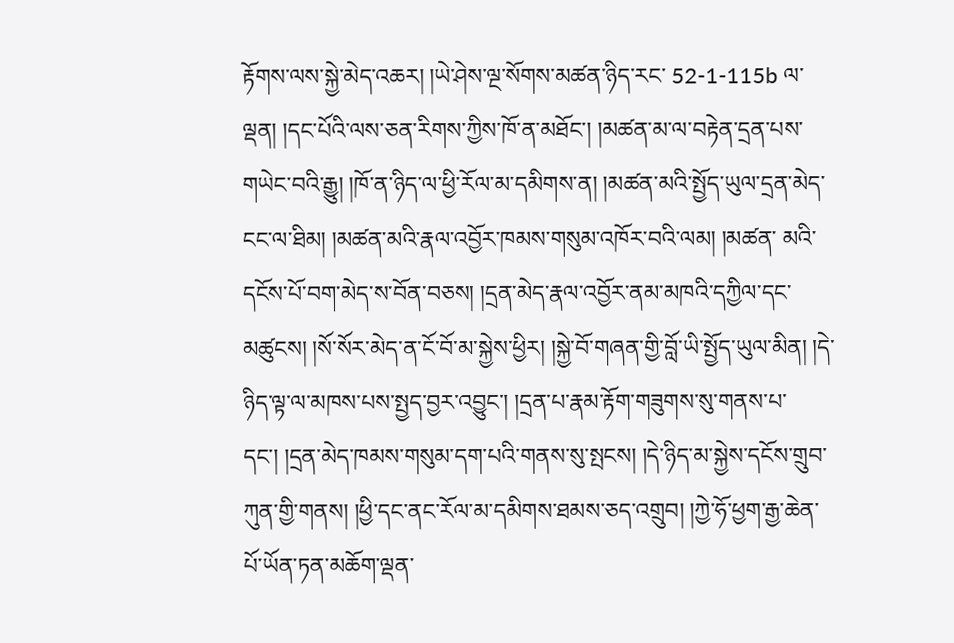རྟོགས་ལས་སྐྱེ་མེད་འཆར། །ཡེ་ཤེས་ལྔ་སོགས་མཚན་ཉིད་རང་ 52-1-115b ལ་ལྡན། །དང་པོའི་ལས་ཅན་རིགས་ཀྱིས་ཁོ་ན་མཐོང་། །མཚན་མ་ལ་བརྟེན་དྲན་པས་གཡེང་བའི་རྒྱུ། །ཁོ་ན་ཉིད་ལ་ཕྱི་རོལ་མ་དམིགས་ན། །མཚན་མའི་སྤྱོད་ཡུལ་དྲན་མེད་ངང་ལ་ཐིམ། །མཚན་མའི་རྣལ་འབྱོར་ཁམས་གསུམ་འཁོར་བའི་ལམ། །མཚན་ མའི་དངོས་པོ་བག་མེད་ས་བོན་བཅས། །དྲན་མེད་རྣལ་འབྱོར་ནམ་མཁའི་དཀྱིལ་དང་མཚུངས། །སོ་སོར་མེད་ན་ངོ་བོ་མ་སྐྱེས་ཕྱིར། །སྐྱེ་བོ་གཞན་གྱི་བློ་ཡི་སྤྱོད་ཡུལ་མིན། །དེ་ཉིད་ལྟ་ལ་མཁས་པས་སྤྱད་བྱར་འབྱུང་། །དྲན་པ་རྣམ་རྟོག་གཟུགས་སུ་གནས་པ་ དང་། །དྲན་མེད་ཁམས་གསུམ་དག་པའི་གནས་སུ་སྤངས། །དེ་ཉིད་མ་སྐྱེས་དངོས་གྲུབ་ཀུན་གྱི་གནས། །ཕྱི་དང་ནང་རོལ་མ་དམིགས་ཐམས་ཅད་འགྲུབ། །ཀྱེ་ཧོ་ཕྱག་རྒྱ་ཆེན་པོ་ཡོན་ཏན་མཆོག་ལྡན་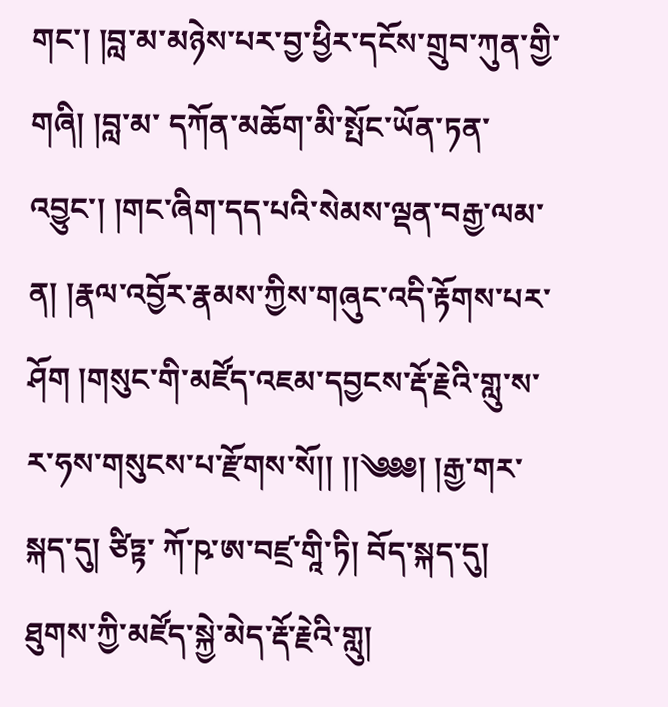གང་། །བླ་མ་མཉེས་པར་བྱ་ཕྱིར་དངོས་གྲུབ་ཀུན་གྱི་གཞི། །བླ་མ་ དཀོན་མཆོག་མི་སྤོང་ཡོན་ཏན་འབྱུང་། །གང་ཞིག་དད་པའི་སེམས་ལྡན་བརྒྱ་ལམ་ན། །རྣལ་འབྱོར་རྣམས་ཀྱིས་གཞུང་འདི་རྟོགས་པར་ཤོག །གསུང་གི་མཛོད་འཇམ་དབྱངས་རྡོ་རྗེའི་གླུ་ས་ར་ཧས་གསུངས་པ་རྫོགས་སོ།། །།༄༅༅། །རྒྱ་གར་སྐད་དུ། ཙིཏྟ་ ཀོ་ཥ་ཨ་བཛྲ་གཱི་ཏི། བོད་སྐད་དུ། ཐུགས་ཀྱི་མཛོད་སྐྱེ་མེད་རྡོ་རྗེའི་གླུ།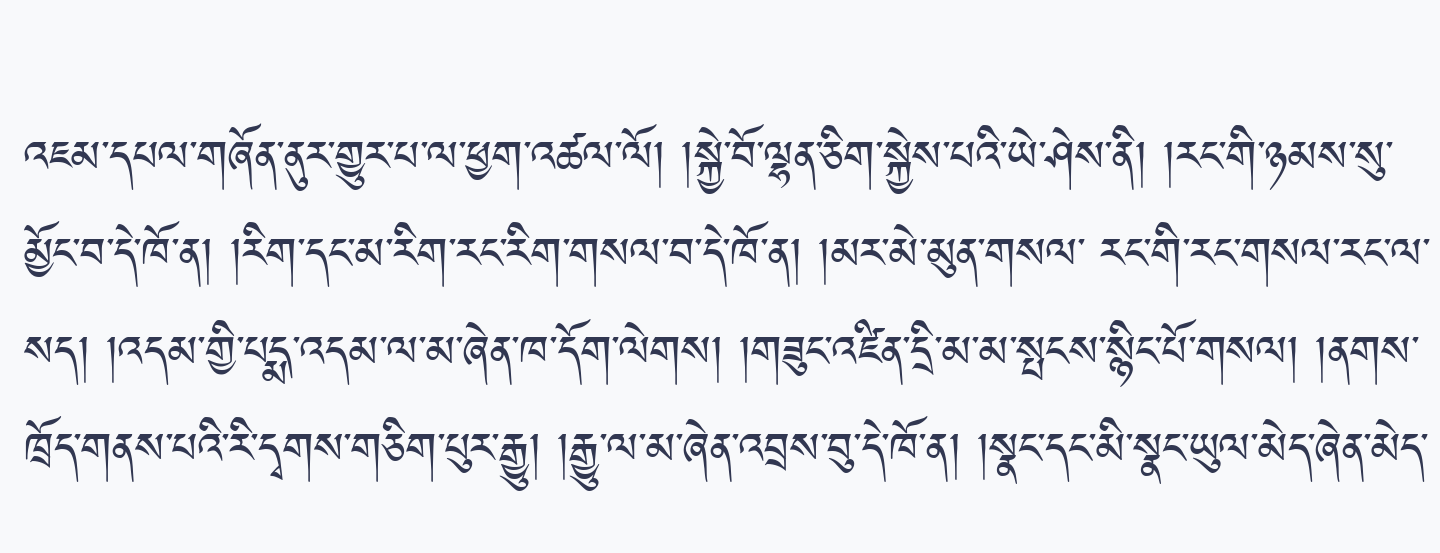འཇམ་དཔལ་གཞོན་ནུར་གྱུར་པ་ལ་ཕྱག་འཚལ་ལོ། །སྐྱེ་བོ་ལྷན་ཅིག་སྐྱེས་པའི་ཡེ་ཤེས་ནི། །རང་གི་ཉམས་སུ་མྱོང་བ་དེ་ཁོ་ན། །རིག་དང་མ་རིག་རང་རིག་གསལ་བ་དེ་ཁོ་ན། །མར་མེ་མུན་གསལ་ རང་གི་རང་གསལ་རང་ལ་སད། །འདམ་གྱི་པདྨ་འདམ་ལ་མ་ཞེན་ཁ་དོག་ལེགས། །གཟུང་འཛིན་དྲི་མ་མ་སྤངས་སྙིང་པོ་གསལ། །ནགས་ཁྲོད་གནས་པའི་རི་དྭགས་གཅིག་པུར་རྒྱུ། །རྒྱུ་ལ་མ་ཞེན་འབྲས་བུ་དེ་ཁོ་ན། །སྣང་དང་མི་སྣང་ཡུལ་མེད་ཞེན་མེད་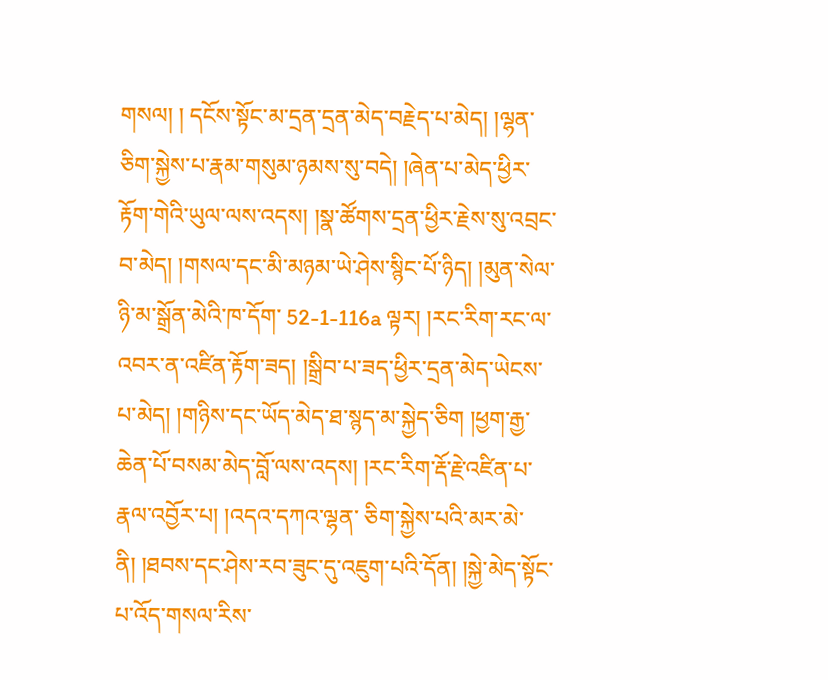གསལ། ། དངོས་སྟོང་མ་དྲན་དྲན་མེད་བརྗེད་པ་མེད། །ལྷན་ཅིག་སྐྱེས་པ་རྣམ་གསུམ་ཉམས་སུ་བདེ། །ཞེན་པ་མེད་ཕྱིར་རྟོག་གེའི་ཡུལ་ལས་འདས། །སྣ་ཚོགས་དྲན་ཕྱིར་རྗེས་སུ་འབྲང་བ་མེད། །གསལ་དང་མི་མཉམ་ཡེ་ཤེས་སྙིང་པོ་ཉིད། །མུན་སེལ་ཉི་མ་སྒྲོན་མེའི་ཁ་དོག་ 52-1-116a ལྟར། །རང་རིག་རང་ལ་འབར་ན་འཛིན་རྟོག་ཟད། །སྒྲིབ་པ་ཟད་ཕྱིར་དྲན་མེད་ཡེངས་པ་མེད། །གཉིས་དང་ཡོད་མེད་ཐ་སྙད་མ་སྐྱེད་ཅིག །ཕྱག་རྒྱ་ཆེན་པོ་བསམ་མེད་བློ་ལས་འདས། །རང་རིག་རྡོ་རྗེ་འཛིན་པ་རྣལ་འབྱོར་པ། །འདའ་དཀའ་ལྷན་ ཅིག་སྐྱེས་པའི་མར་མེ་ནི། །ཐབས་དང་ཤེས་རབ་ཟུང་དུ་འཇུག་པའི་དོན། །སྐྱེ་མེད་སྟོང་པ་འོད་གསལ་རིས་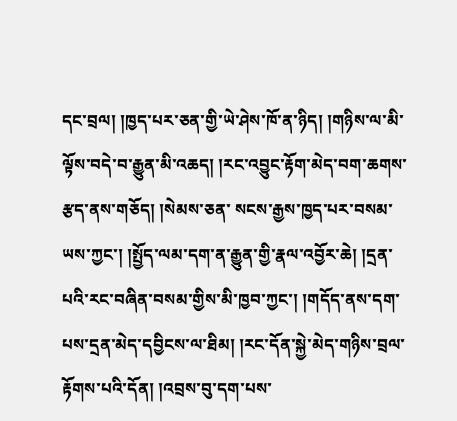དང་བྲལ། །ཁྱད་པར་ཅན་གྱི་ཡེ་ཤེས་ཁོ་ན་ཉིད། །གཉིས་ལ་མི་ལྟོས་བདེ་བ་རྒྱུན་མི་འཆད། །རང་འབྱུང་རྟོག་མེད་བག་ཆགས་རྩད་ནས་གཅོད། །སེམས་ཅན་ སངས་རྒྱས་ཁྱད་པར་བསམ་ཡས་ཀྱང་། །སྤྱོད་ལམ་དག་ན་རྒྱུན་གྱི་རྣལ་འབྱོར་ཆེ། །དྲན་པའི་རང་བཞིན་བསམ་གྱིས་མི་ཁྱབ་ཀྱང་། །གདོད་ནས་དག་པས་དྲན་མེད་དབྱིངས་ལ་ཐིམ། །རང་དོན་སྐྱེ་མེད་གཉིས་བྲལ་རྟོགས་པའི་དོན། །འབྲས་བུ་དག་པས་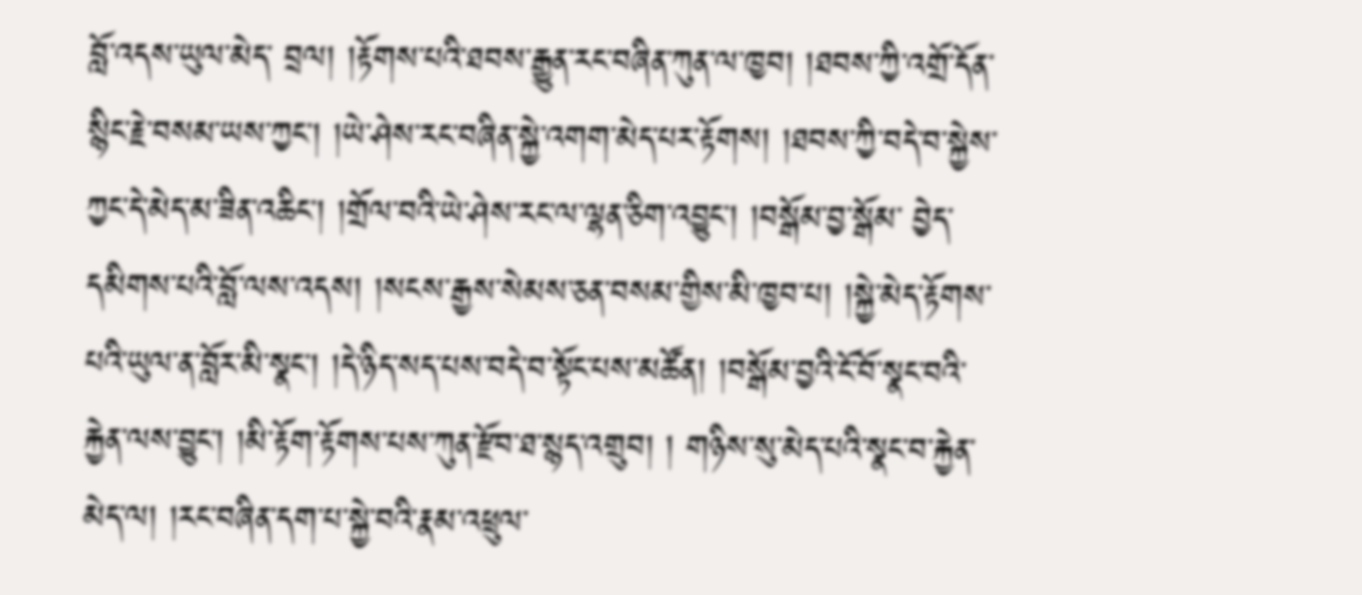བློ་འདས་ཡུལ་མེད་ བྲལ། །རྟོགས་པའི་ཐབས་རྒྱུན་རང་བཞིན་ཀུན་ལ་ཁྱབ། །ཐབས་ཀྱི་འགྲོ་དོན་སྙིང་རྗེ་བསམ་ཡས་ཀྱང་། །ཡེ་ཤེས་རང་བཞིན་སྐྱེ་འགག་མེད་པར་རྟོགས། །ཐབས་ཀྱི་བདེ་བ་སྐྱེས་ཀྱང་དེ་མེད་མ་ཟིན་འཆིང་། །གྲོལ་བའི་ཡེ་ཤེས་རང་ལ་ལྷན་ཅིག་འབྱུང་། །བསྒོམ་བྱ་སྒོམ་ བྱེད་དམིགས་པའི་བློ་ལས་འདས། །སངས་རྒྱས་སེམས་ཅན་བསམ་གྱིས་མི་ཁྱབ་པ། །སྐྱེ་མེད་རྟོགས་པའི་ཡུལ་ན་བློར་མི་སྣང་། །དེ་ཉིད་སད་པས་བདེ་བ་སྟོང་པས་མཚོན། །བསྒོམ་བྱའི་ངོ་བོ་སྣང་བའི་རྐྱེན་ལས་བྱུང་། །མི་རྟོག་རྟོགས་པས་ཀུན་རྫོབ་ཐ་སྙད་འགྲུབ། ། གཉིས་སུ་མེད་པའི་སྣང་བ་རྐྱེན་མེད་ལ། །རང་བཞིན་དག་པ་སྐྱེ་བའི་རྣམ་འཕྲུལ་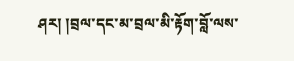ཤར། །བྲལ་དང་མ་བྲལ་མི་རྟོག་བློ་ལས་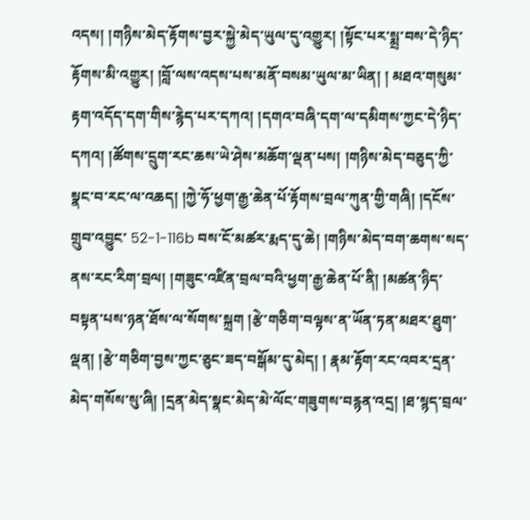འདས། །གཉིས་མེད་རྟོགས་བྱར་སྐྱེ་མེད་ཡུལ་དུ་འགྱུར། །སྟོང་པར་སྨྲ་བས་དེ་ཉིད་རྟོགས་མི་འགྱུར། །བློ་ལས་འདས་པས་མནོ་བསམ་ཡུལ་མ་ཡིན། ། མཐའ་གསུམ་རྟག་འདོད་དག་གིས་རྙེད་པར་དཀའ། །དགའ་བཞི་དག་ལ་དམིགས་ཀྱང་དེ་ཉིད་དཀའ། །ཚོགས་དྲུག་རང་ཆས་ཡེ་ཤེས་མཆོག་ལྡན་པས། །གཉིས་མེད་བཅུད་ཀྱི་སྣང་བ་རང་ལ་འཆད། །ཀྱེ་ཧོ་ཕྱག་རྒྱ་ཆེན་པོ་རྟོགས་བྲལ་ཀུན་གྱི་གཞི། །དངོས་གྲུབ་འབྱུང་ 52-1-116b བས་ངོ་མཚར་རྨད་དུ་ཆེ། །གཉིས་མེད་བག་ཆགས་སད་ནས་རང་རིག་བྲལ། །གཟུང་འཛིན་བྲལ་བའི་ཕྱག་རྒྱ་ཆེན་པོ་ནི། །མཚན་ཉིད་བསྟན་པས་ཉན་ཐོས་ལ་སོགས་སྐྲག །རྩེ་གཅིག་བལྟས་ན་ཡོན་ཏན་མཐར་ཐུག་ལྡན། །རྩེ་གཅིག་བྱས་ཀྱང་ཅུང་ཟད་བསྒོམ་དུ་མེད། ། རྣམ་རྟོག་རང་འབར་དྲན་མེད་གསོས་སུ་ཞི། །དྲན་མེད་སྣང་མེད་མེ་ལོང་གཟུགས་བརྙན་འདྲ། །ཐ་སྙད་བྲལ་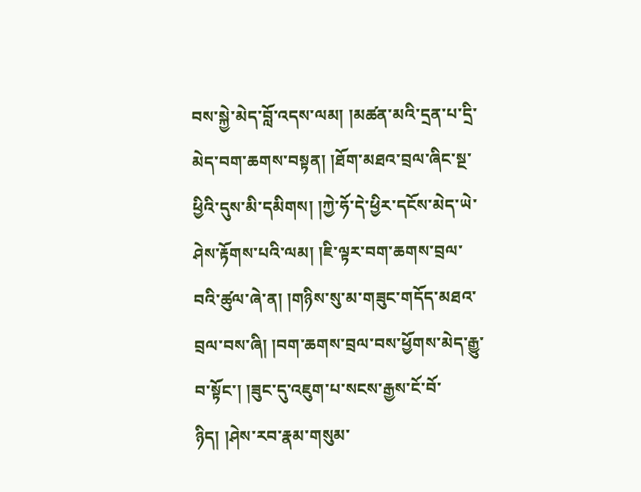བས་སྐྱེ་མེད་བློ་འདས་ལམ། །མཚན་མའི་དྲན་པ་དྲི་མེད་བག་ཆགས་བསྟན། །ཐོག་མཐའ་བྲལ་ཞིང་སྔ་ཕྱིའི་དུས་མི་དམིགས། །ཀྱེ་ཧོ་དེ་ཕྱིར་དངོས་མེད་ཡེ་ ཤེས་རྟོགས་པའི་ལམ། །ཇི་ལྟར་བག་ཆགས་བྲལ་བའི་ཚུལ་ཞེ་ན། །གཉིས་སུ་མ་གཟུང་གདོད་མཐའ་བྲལ་བས་ཞི། །བག་ཆགས་བྲལ་བས་ཕྱོགས་མེད་རྒྱུ་བ་སྟོང་། །ཟུང་དུ་འཇུག་པ་སངས་རྒྱས་ངོ་བོ་ཉིད། །ཤེས་རབ་རྣམ་གསུམ་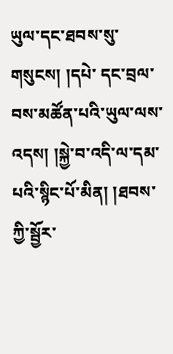ཡུལ་དང་ཐབས་སུ་གསུངས། །དཔེ་ དང་བྲལ་བས་མཚོན་པའི་ཡུལ་ལས་འདས། །སྐྱེ་བ་འདི་ལ་དམ་པའི་སྙིང་པོ་མིན། །ཐབས་ཀྱི་སྦྱོར་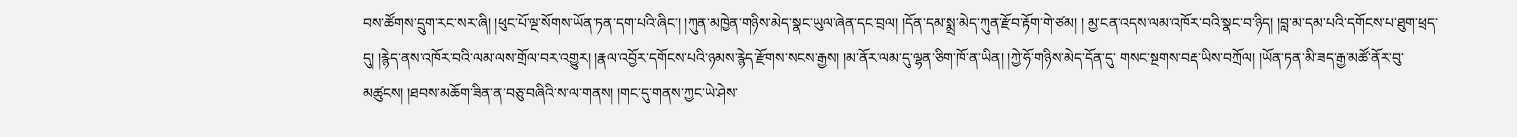བས་ཚོགས་དྲུག་རང་སར་ཞི། །ཕུང་པོ་ལྔ་སོགས་ཡོན་ཏན་དག་པའི་ཞིང་། །ཀུན་མཁྱེན་གཉིས་མེད་སྣང་ཡུལ་ཞེན་དང་བྲལ། །དོན་དམ་སྨྲ་མེད་ཀུན་རྫོབ་རྟོག་གེ་ཙམ། ། མྱ་ངན་འདས་ལམ་འཁོར་བའི་སྣང་བ་ཉིད། །བླ་མ་དམ་པའི་དགོངས་པ་ཐུག་ཕྲད་དུ། །རྙེད་ནས་འཁོར་བའི་ལམ་ལས་གྲོལ་བར་འགྱུར། །རྣལ་འབྱོར་དགོངས་པའི་ཉམས་རྙེད་རྫོགས་སངས་རྒྱས། །མ་ནོར་ལམ་དུ་ལྷན་ཅིག་ཁོ་ན་ཡིན། །ཀྱེ་ཧོ་གཉིས་མེད་དོན་དུ་ གསང་སྔགས་བརྡ་ཡིས་བཀྲོལ། །ཡོན་ཏན་མི་ཟད་རྒྱ་མཚོ་ནོར་བུ་མཚུངས། །ཐབས་མཆོག་ཟིན་ན་བཅུ་བཞིའི་ས་ལ་གནས། །གང་དུ་གནས་ཀྱང་ཡེ་ཤེས་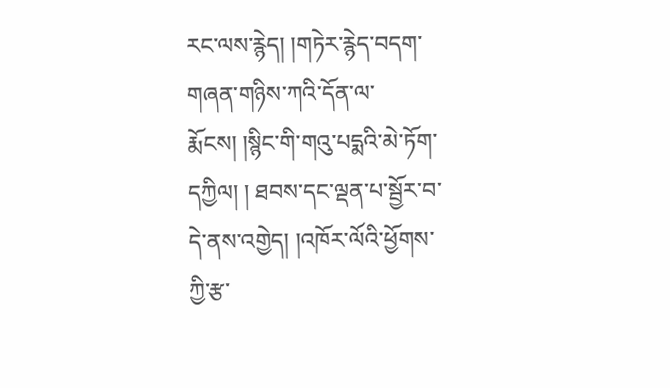རང་ལས་རྙེད། །གཏེར་རྙེད་བདག་གཞན་གཉིས་ཀའི་དོན་ལ་རྨོངས། །སྙིང་གི་གའུ་པདྨའི་མེ་ཏོག་དཀྱིལ། ། ཐབས་དང་ལྡན་པ་སྦྱོར་བ་དེ་ནས་འགྱེད། །འཁོར་ལོའི་ཕྱོགས་ཀྱི་རྩ་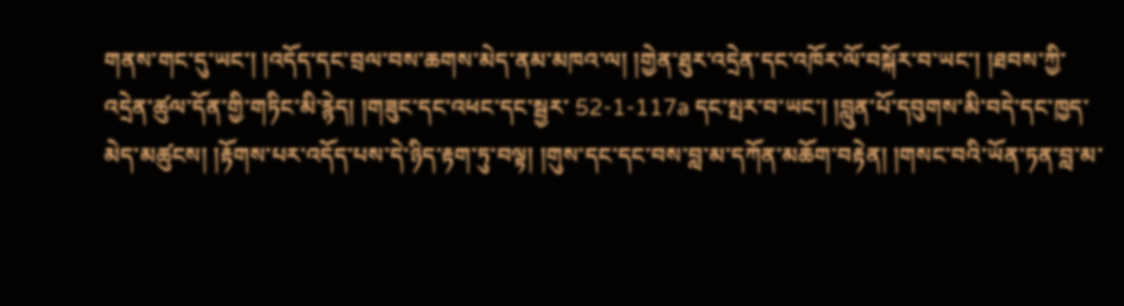གནས་གང་དུ་ཡང་། །འདོད་དང་བྲལ་བས་ཆགས་མེད་ནམ་མཁའ་ལ། །གྱེན་ཐུར་འདྲེན་དང་འཁོར་ལོ་བསྐོར་བ་ཡང་། །ཐབས་ཀྱི་འདྲེན་ཚུལ་དོན་གྱི་གཏིང་མི་རྙེད། །གཟུང་དང་འཕང་དང་སྦྱར་ 52-1-117a དང་སྤར་བ་ཡང་། །བླུན་པོ་དབུགས་མི་བདེ་དང་ཁྱད་མེད་མཚུངས། །རྟོགས་པར་འདོད་པས་དེ་ཉིད་རྟག་ཏུ་བལྟ། །གུས་དང་དང་བས་བླ་མ་དཀོན་མཆོག་བརྟེན། །གསང་བའི་ཡོན་ཏན་བླ་མ་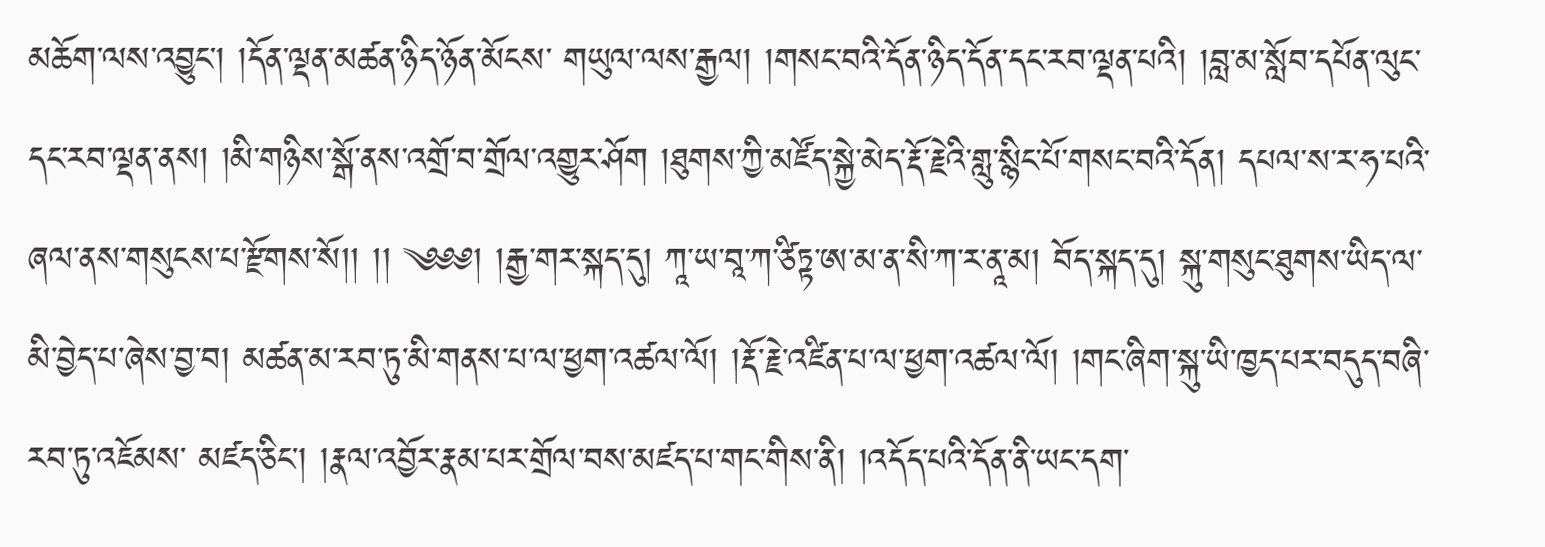མཆོག་ལས་འབྱུང་། །དོན་ལྡན་མཚན་ཉིད་ཉོན་མོངས་ གཡུལ་ལས་རྒྱལ། །གསང་བའི་དོན་ཉིད་དོན་དང་རབ་ལྡན་པའི། །བླ་མ་སློབ་དཔོན་ལུང་དང་རབ་ལྡན་ནས། །མི་གཉིས་སྒོ་ནས་འགྲོ་བ་གྲོལ་འགྱུར་ཤོག །ཐུགས་ཀྱི་མཛོད་སྐྱེ་མེད་རྡོ་རྗེའི་གླུ་སྙིང་པོ་གསང་བའི་དོན། དཔལ་ས་ར་ཧ་པའི་ཞལ་ནས་གསུངས་པ་རྫོགས་སོ།། །། ༄༅༅། །རྒྱ་གར་སྐད་དུ། ཀཱ་ཡ་བཱ་ཀ་ཙིཏྟ་ཨ་མ་ན་སི་ཀ་ར་ནཱ་མ། བོད་སྐད་དུ། སྐུ་གསུང་ཐུགས་ཡིད་ལ་མི་བྱེད་པ་ཞེས་བྱ་བ། མཚན་མ་རབ་ཏུ་མི་གནས་པ་ལ་ཕྱག་འཚལ་ལོ། །རྡོ་རྗེ་འཛིན་པ་ལ་ཕྱག་འཚལ་ལོ། །གང་ཞིག་སྐུ་ཡི་ཁྱད་པར་བདུད་བཞི་རབ་ཏུ་འཇོམས་ མཛད་ཅིང་། །རྣལ་འབྱོར་རྣམ་པར་གྲོལ་བས་མཛད་པ་གང་གིས་ནི། །འདོད་པའི་དོན་ནི་ཡང་དག་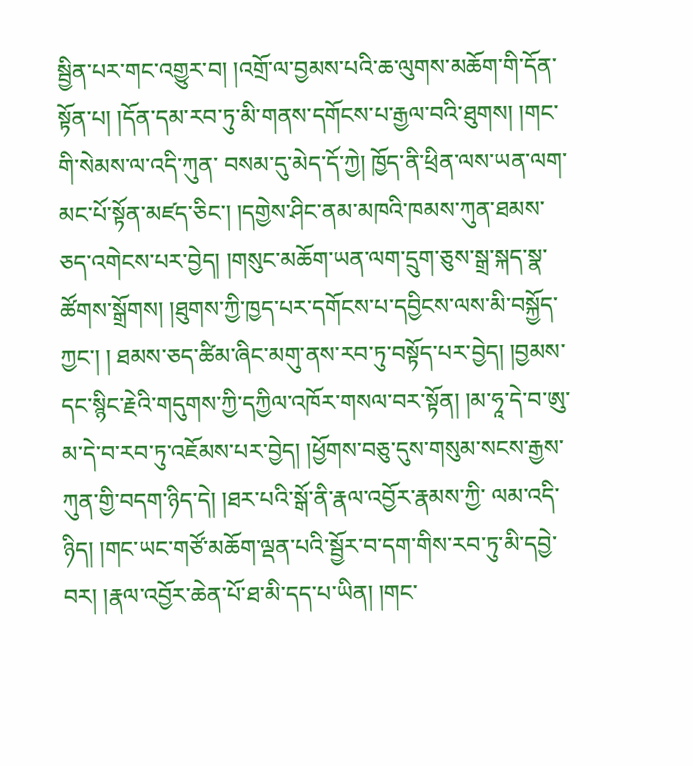སྦྱིན་པར་གང་འགྱུར་བ། །འགྲོ་ལ་བྱམས་པའི་ཆ་ལུགས་མཆོག་གི་དོན་སྟོན་པ། །དོན་དམ་རབ་ཏུ་མི་གནས་དགོངས་པ་རྒྱལ་བའི་ཐུགས། །གང་གི་སེམས་ལ་འདི་ཀུན་ བསམ་དུ་མེད་དོ་ཀྱེ། ཁྱོད་ནི་ཕྲིན་ལས་ཡན་ལག་མང་པོ་སྟོན་མཛད་ཅིང་། །དགྱེས་ཤིང་ནམ་མཁའི་ཁམས་ཀུན་ཐམས་ཅད་འགེངས་པར་བྱེད། །གསུང་མཆོག་ཡན་ལག་དྲུག་ཅུས་སྒྲ་སྐད་སྣ་ཚོགས་སྒྲོགས། །ཐུགས་ཀྱི་ཁྱད་པར་དགོངས་པ་དབྱིངས་ལས་མི་བསྐྱོད་ཀྱང་། ། ཐམས་ཅད་ཚིམ་ཞིང་མགུ་ནས་རབ་ཏུ་བསྟོད་པར་བྱེད། །བྱམས་དང་སྙིང་རྗེའི་གདུགས་ཀྱི་དཀྱིལ་འཁོར་གསལ་བར་སྟོན། །མ་ཧཱ་དེ་བ་ཨུ་མ་དེ་བ་རབ་ཏུ་འཇོམས་པར་བྱེད། །ཕྱོགས་བཅུ་དུས་གསུམ་སངས་རྒྱས་ཀུན་གྱི་བདག་ཉིད་དེ། །ཐར་པའི་སྒོ་ནི་རྣལ་འབྱོར་རྣམས་ཀྱི་ ལམ་འདི་ཉིད། །གང་ཡང་གཙོ་མཆོག་ལྡན་པའི་སྦྱོར་བ་དག་གིས་རབ་ཏུ་མི་དབྱེ་བར། །རྣལ་འབྱོར་ཆེན་པོ་ཐ་མི་དད་པ་ཡིན། །གང་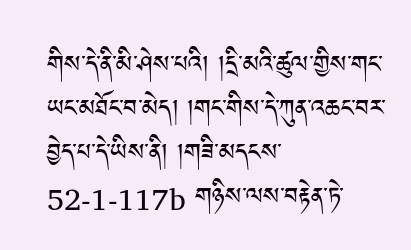གིས་དེ་ནི་མི་ཤེས་པའི། །དྲི་མའི་ཚུལ་གྱིས་གང་ཡང་མཐོང་བ་མེད། །གང་གིས་དེ་ཀུན་འཆང་བར་བྱེད་པ་དེ་ཡིས་ནི། །གཟི་མདངས་ 52-1-117b གཉིས་ལས་བརྟེན་ཏེ་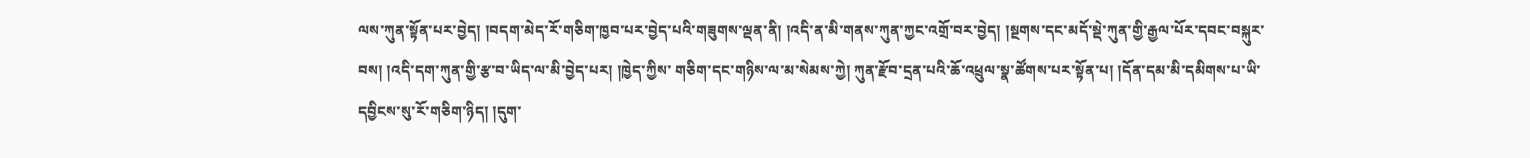ལས་ཀུན་སྟོན་པར་བྱེད། །བདག་མེད་རོ་གཅིག་ཁྱབ་པར་བྱེད་པའི་གཟུགས་ལྡན་ནི། །འདི་ན་མི་གནས་ཀུན་ཀྱང་འགྲོ་བར་བྱེད། །སྔགས་དང་མདོ་སྡེ་ཀུན་གྱི་རྒྱལ་པོར་དབང་བསྐུར་བས། །འདི་དག་ཀུན་གྱི་རྩ་བ་ཡིད་ལ་མི་བྱེད་པར། །ཁྱེད་ཀྱིས་ གཅིག་དང་གཉིས་ལ་མ་སེམས་ཀྱེ། ཀུན་རྫོབ་དྲན་པའི་ཆོ་འཕྲུལ་སྣ་ཚོགས་པར་སྟོན་པ། །དོན་དམ་མི་དམིགས་པ་ཡི་དབྱིངས་སུ་རོ་གཅིག་ཉིད། །དུག་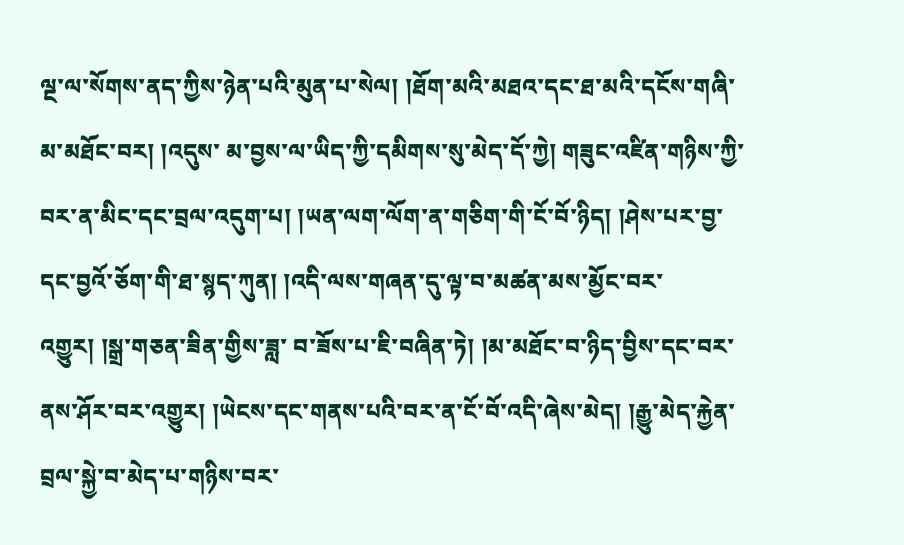ལྔ་ལ་སོགས་ནད་ཀྱིས་ཉེན་པའི་མུན་པ་སེལ། །ཐོག་མའི་མཐའ་དང་ཐ་མའི་དངོས་གཞི་མ་མཐོང་བར། །འདུས་ མ་བྱས་ལ་ཡིད་ཀྱི་དམིགས་སུ་མེད་དོ་ཀྱེ། གཟུང་འཛིན་གཉིས་ཀྱི་བར་ན་མིང་དང་བྲལ་འདུག་པ། །ཡན་ལག་ལོག་ན་གཅིག་གི་ངོ་བོ་ཉིད། །ཤེས་པར་བྱ་དང་བྱའོ་ཅོག་གི་ཐ་སྙད་ཀུན། །འདི་ལས་གཞན་དུ་ལྟ་བ་མཚན་མས་མྱོང་བར་འགྱུར། །སྒྲ་གཅན་ཟིན་གྱིས་ཟླ་ བ་ཟོས་པ་ཇི་བཞིན་ཏེ། །མ་མཐོང་བ་ཉིད་བྱིས་དང་བར་ནས་ཤོར་བར་འགྱུར། །ཡེངས་དང་གནས་པའི་བར་ན་ངོ་བོ་འདི་ཞེས་མེད། །རྒྱུ་མེད་རྐྱེན་བྲལ་སྐྱེ་བ་མེད་པ་གཉིས་བར་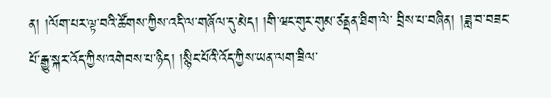ན། །ལོག་པར་ལྟ་བའི་ཚོགས་ཀྱིས་འདི་ལ་གཞོལ་དུ་མེད། །གི་ཝང་གུར་གུམ་ཙནྡན་ཐིག་ལེ་ བྲིས་པ་བཞིན། །ཟླ་བ་བཟང་པོ་རྒྱུ་སྐར་འོད་ཀྱིས་འགེབས་པ་ཉིད། །སྙིང་པོའི་འོད་ཀྱིས་ཡན་ལག་ཟིལ་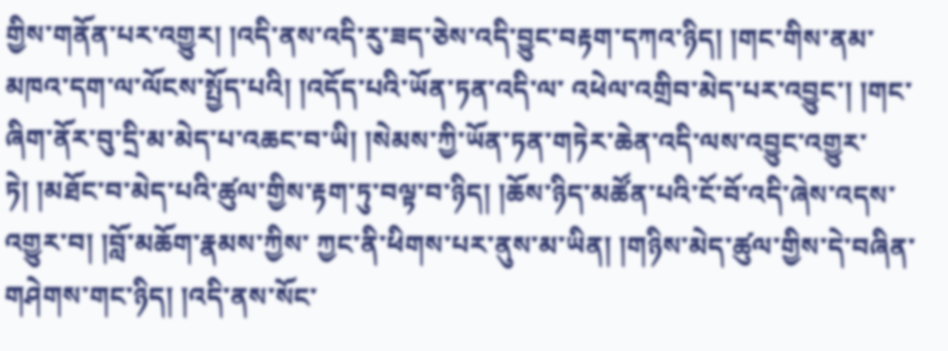གྱིས་གནོན་པར་འགྱུར། །འདི་ནས་འདི་རུ་ཟད་ཅེས་འདི་བྱུང་བརྟག་དཀའ་ཉིད། །གང་གིས་ནམ་མཁའ་དག་ལ་ལོངས་སྤྱོད་པའི། །འདོད་པའི་ཡོན་ཏན་འདི་ལ་ འཕེལ་འགྲིབ་མེད་པར་འབྱུང་། །གང་ཞིག་ནོར་བུ་དྲི་མ་མེད་པ་འཆང་བ་ཡི། །སེམས་ཀྱི་ཡོན་ཏན་གཏེར་ཆེན་འདི་ལས་འབྱུང་འགྱུར་ཏེ། །མཐོང་བ་མེད་པའི་ཚུལ་གྱིས་རྟག་ཏུ་བལྟ་བ་ཉིད། །ཆོས་ཉིད་མཚོན་པའི་ངོ་བོ་འདི་ཞེས་འདས་འགྱུར་བ། །བློ་མཆོག་རྣམས་ཀྱིས་ ཀྱང་ནི་ཕིགས་པར་ནུས་མ་ཡིན། །གཉིས་མེད་ཚུལ་གྱིས་དེ་བཞིན་གཤེགས་གང་ཉིད། །འདི་ནས་སོང་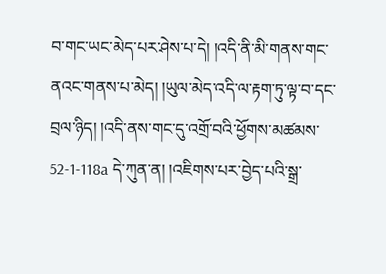བ་གང་ཡང་མེད་པར་ཤེས་པ་དེ། །འདི་ནི་མི་གནས་གང་ནའང་གནས་པ་མེད། །ཡུལ་མེད་འདི་ལ་རྟག་ཏུ་ལྟ་བ་དང་བྲལ་ཉིད། །འདི་ནས་གང་དུ་འགྲོ་བའི་ཕྱོགས་མཚམས་ 52-1-118a དེ་ཀུན་ན། །འཇིགས་པར་བྱེད་པའི་སྒྲ་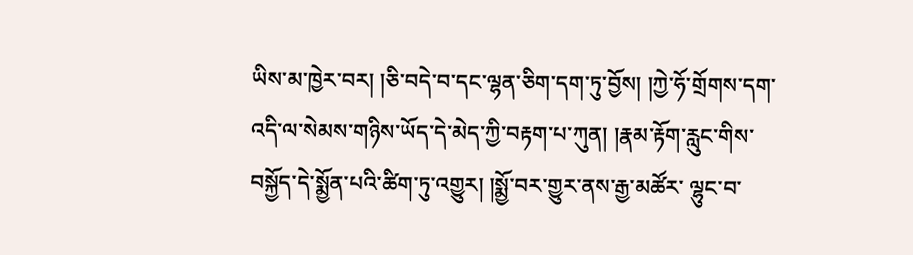ཡིས་མ་ཁྱེར་བར། །ཅི་བདེ་བ་དང་ལྷན་ཅིག་དག་ཏུ་བྱོས། །ཀྱེ་ཧོ་གྲོགས་དག་འདི་ལ་སེམས་གཉིས་ཡོད་དེ་མེད་ཀྱི་བརྟག་པ་ཀུན། །རྣམ་རྟོག་རླུང་གིས་བསྐྱོད་དེ་སྨྱོན་པའི་ཚིག་ཏུ་འགྱུར། །སྨྱོ་བར་གྱུར་ནས་རྒྱ་མཚོར་ ལྷུང་བ་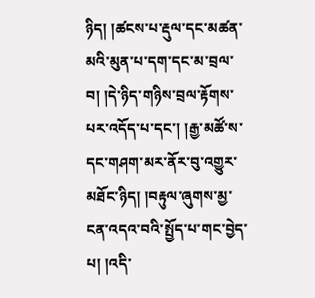ཉིད། །ཚངས་པ་རྡུལ་དང་མཚན་མའི་མུན་པ་དག་དང་མ་བྲལ་བ། །དེ་ཉིད་གཉིས་བྲལ་རྟོགས་པར་འདོད་པ་དང་། །རྒྱ་མཚོ་ས་དང་གཤག་མར་ནོར་བུ་འགྱུར་མཐོང་ཉིད། །བརྟུལ་ཞུགས་མྱ་ངན་འདའ་བའི་སྤྱོད་པ་གང་བྱེད་པ། །འདི་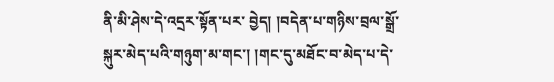ནི་མི་ཤེས་དེ་འདྲར་སྟོན་པར་ བྱེད། །བདེན་པ་གཉིས་བྲལ་སྒྲོ་སྐུར་མེད་པའི་གཉུག་མ་གང་། །གང་དུ་མཐོང་བ་མེད་པ་དེ་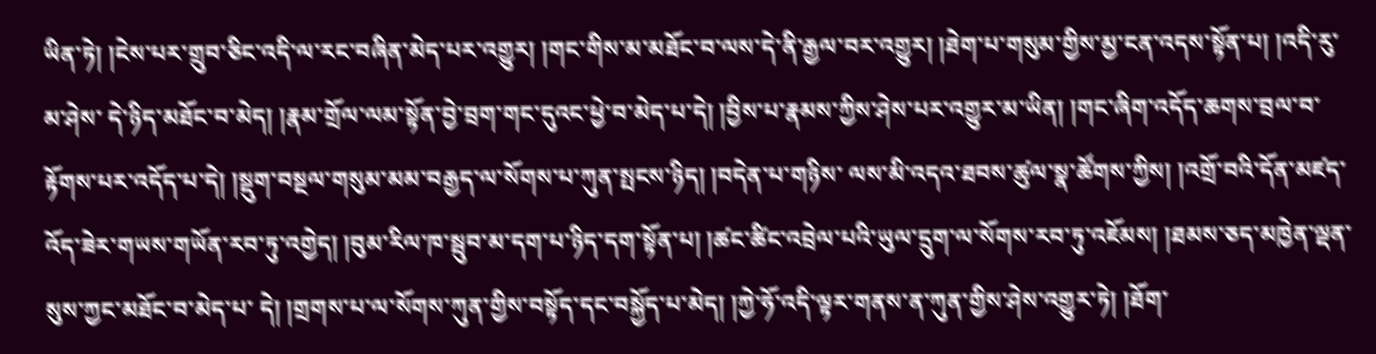ཡིན་ཏེ། །ངེས་པར་གྲུབ་ཅིང་འདི་ལ་རང་བཞིན་མེད་པར་འགྱུར། །གང་གིས་མ་མཐོང་བ་ལས་དེ་ནི་རྒྱལ་བར་འགྱུར། །ཐེག་པ་གསུམ་གྱིས་མྱ་ངན་འདས་སྟོན་པ། །འདི་རུ་མ་ཤེས་ དེ་ཉིད་མཐོང་བ་མེད། །རྣམ་གྲོལ་ལམ་སྟོན་བྱེ་བྲག་གང་དུའང་ཕྱེ་བ་མེད་པ་དེ། །བྱིས་པ་རྣམས་ཀྱིས་ཤེས་པར་འགྱུར་མ་ཡིན། །གང་ཞིག་འདོད་ཆགས་བྲལ་བ་རྟོགས་པར་འདོད་པ་དེ། །སྡུག་བསྔལ་གསུམ་མམ་བརྒྱད་ལ་སོགས་པ་ཀུན་སྤངས་ཉིད། །བདེན་པ་གཉིས་ ལས་མི་འདའ་ཐབས་ཚུལ་སྣ་ཚོགས་ཀྱིས། །འགྲོ་བའི་དོན་མཛད་འོད་ཟེར་གཡས་གཡོན་རབ་ཏུ་འགྱེད། །བུམ་རིལ་ཁ་སྦུབ་མ་དག་པ་ཉིད་དག་སྟོན་པ། །ཚང་ཚིང་འབྲེལ་པའི་ཡུལ་དྲུག་ལ་སོགས་རབ་ཏུ་འཇོམས། །ཐམས་ཅད་མཁྱེན་ལྡན་སུས་ཀྱང་མཐོང་བ་མེད་པ་ དེ། །གྲགས་པ་ལ་སོགས་ཀུན་གྱིས་བསྟོད་དང་བསྐྱོད་པ་མེད། །ཀྱེ་ཧོ་འདི་ལྟར་གནས་ན་ཀུན་གྱིས་ཤེས་འགྱུར་ཏེ། །ཐོག་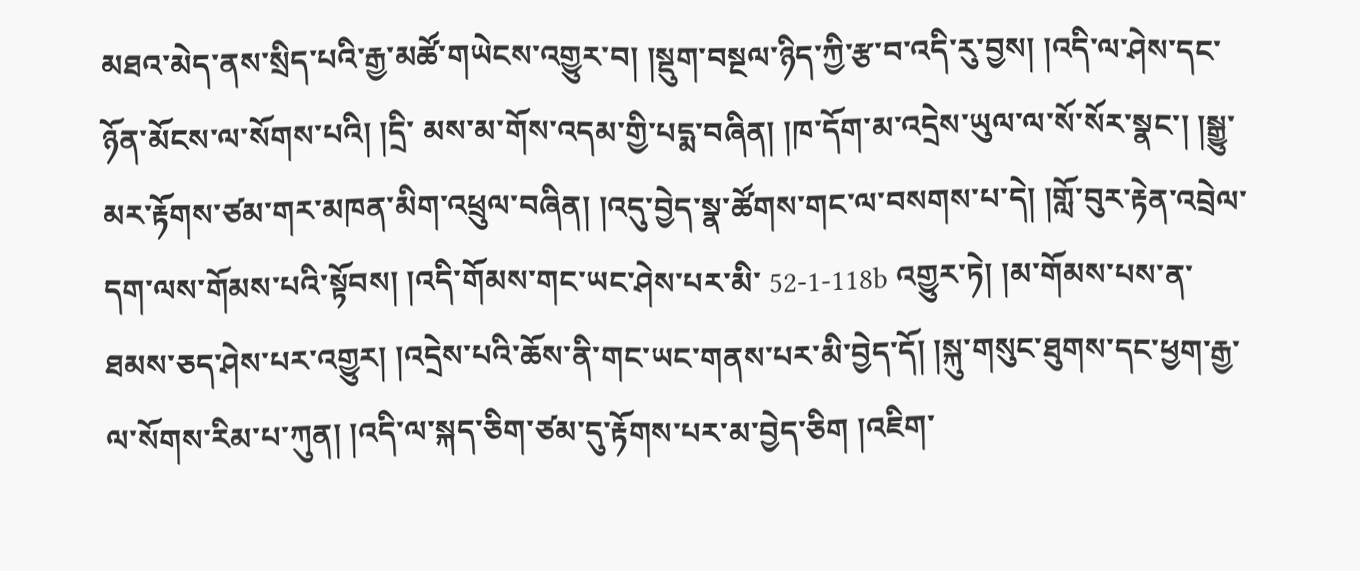མཐའ་མེད་ནས་སྲིད་པའི་རྒྱ་མཚོ་གཡེངས་འགྱུར་བ། །སྡུག་བསྔལ་ཉིད་ཀྱི་རྩ་བ་འདི་རུ་བྱས། །འདི་ལ་ཤེས་དང་ཉོན་མོངས་ལ་སོགས་པའི། །དྲི་ མས་མ་གོས་འདམ་གྱི་པདྨ་བཞིན། །ཁ་དོག་མ་འདྲེས་ཡུལ་ལ་སོ་སོར་སྣང་། །སྒྱུ་མར་རྟོགས་ཙམ་གར་མཁན་མིག་འཕྲུལ་བཞིན། །འདུ་བྱེད་སྣ་ཚོགས་གང་ལ་བསགས་པ་དེ། །གློ་བུར་རྟེན་འབྲེལ་དག་ལས་གོམས་པའི་སྟོབས། །འདི་གོམས་གང་ཡང་ཤེས་པར་མི་ 52-1-118b འགྱུར་ཏེ། །མ་གོམས་པས་ན་ཐམས་ཅད་ཤེས་པར་འགྱུར། །འདྲེས་པའི་ཆོས་ནི་གང་ཡང་གནས་པར་མི་བྱེད་དོ། །སྐུ་གསུང་ཐུགས་དང་ཕྱག་རྒྱ་ལ་སོགས་རིམ་པ་ཀུན། །འདི་ལ་སྐད་ཅིག་ཙམ་དུ་རྟོགས་པར་མ་བྱེད་ཅིག །འཇིག་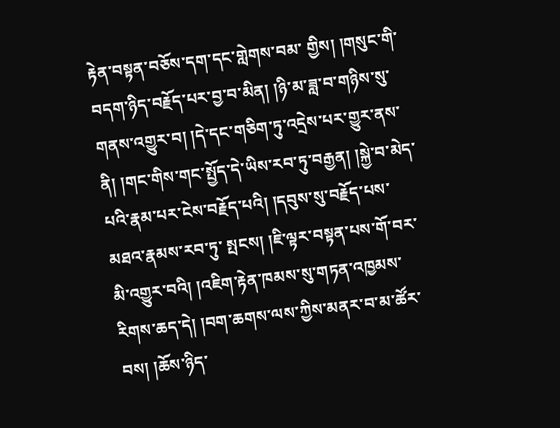རྟེན་བསྟན་བཅོས་དག་དང་གླེགས་བམ་ གྱིས། །གསུང་གི་བདག་ཉིད་བརྗོད་པར་བྱ་བ་མིན། །ཉི་མ་ཟླ་བ་གཉིས་སུ་གནས་འགྱུར་བ། །དེ་དང་གཅིག་ཏུ་འདྲེས་པར་གྱུར་ནས་ནི། །གང་གིས་གང་སྤྱོད་དེ་ཡིས་རབ་ཏུ་བརྒྱན། །སྐྱེ་བ་མེད་པའི་རྣམ་པར་ངེས་བརྗོད་པའི། །དབུས་སུ་བརྗོད་པས་མཐའ་རྣམས་རབ་ཏུ་ སྤངས། །ཇི་ལྟར་བསྟན་པས་གོ་བར་མི་འགྱུར་བའི། །འཇིག་རྟེན་ཁམས་སུ་གཏན་འཁྱམས་རིགས་ཆད་དེ། །བག་ཆགས་ལས་ཀྱིས་མནར་བ་མ་ཚོར་བས། །ཆོས་ཉིད་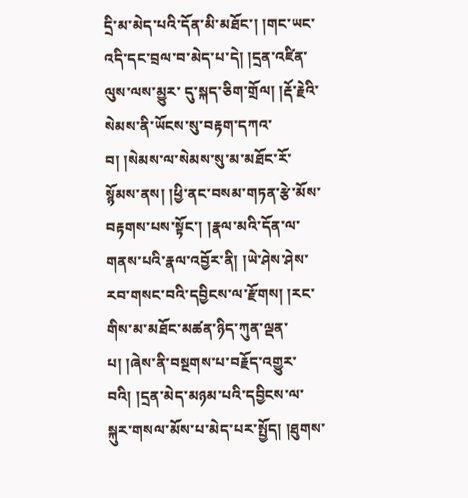དྲི་མ་མེད་པའི་དོན་མི་མཐོང་། །གང་ཡང་འདི་དང་བྲལ་བ་མེད་པ་དེ། །དྲན་འཛིན་ལུས་ལས་མྱུར་ དུ་སྐད་ཅིག་གྲོལ། །རྡོ་རྗེའི་སེམས་ནི་ཡོངས་སུ་བརྟག་དཀའ་བ། །སེམས་ལ་སེམས་སུ་མ་མཐོང་རོ་སྙོམས་ནས། །ཕྱི་ནང་བསམ་གཏན་རྩེ་མོས་བརྟགས་པས་སྟོང་། །རྣལ་མའི་དོན་ལ་གནས་པའི་རྣལ་འབྱོར་ནི། །ཡེ་ཤེས་ཤེས་རབ་གསང་བའི་དབྱིངས་ལ་རྫོགས། །རང་ གིས་མ་མཐོང་མཚན་ཉིད་ཀུན་ལྡན་པ། །ཞེས་ནི་བསྔགས་པ་བརྗོད་འགྱུར་བའི། །དྲན་མེད་མཉམ་པའི་དབྱིངས་ལ་སྐུར་གསལ་མོས་པ་མེད་པར་སྤྱོད། །ཐུགས་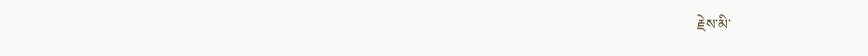རྗེས་མི་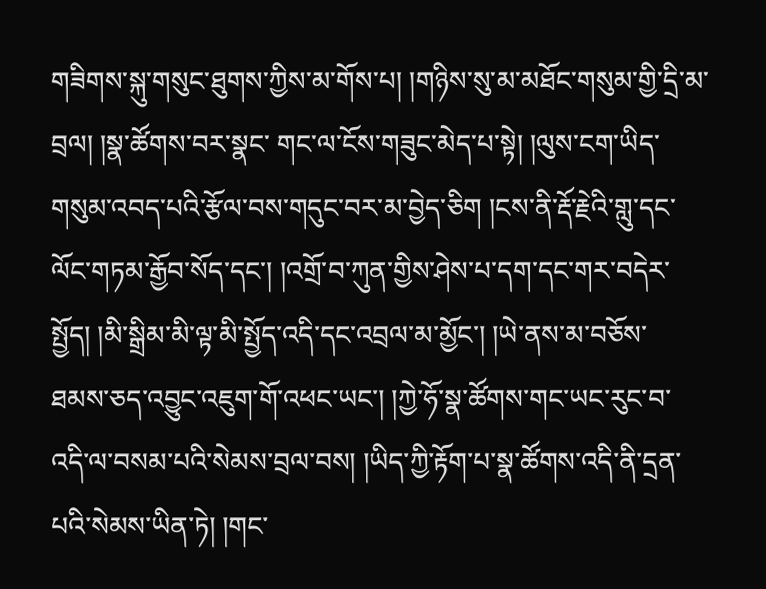གཟིགས་སྐུ་གསུང་ཐུགས་ཀྱིས་མ་གོས་པ། །གཉིས་སུ་མ་མཐོང་གསུམ་གྱི་དྲི་མ་བྲལ། །སྣ་ཚོགས་བར་སྣང་ གང་ལ་ངོས་གཟུང་མེད་པ་སྟེ། །ལུས་ངག་ཡིད་གསུམ་འབད་པའི་རྩོལ་བས་གདུང་བར་མ་བྱེད་ཅིག །ངས་ནི་རྡོ་རྗེའི་གླུ་དང་ལོང་གཏམ་རྒྱོབ་སོད་དང་། །འགྲོ་བ་ཀུན་གྱིས་ཤེས་པ་དག་དང་གར་བདེར་སྤྱོད། །མི་སྒྲིམ་མི་ལྟ་མི་སྤྱོད་འདི་དང་འབྲལ་མ་མྱོང་། །ཡེ་ནས་མ་བཅོས་ ཐམས་ཅད་འབྱུང་འཇུག་གོ་འཕང་ཡང་། །ཀྱེ་ཧོ་སྣ་ཚོགས་གང་ཡང་རུང་བ་འདི་ལ་བསམ་པའི་སེམས་བྲལ་བས། །ཡིད་ཀྱི་རྟོག་པ་སྣ་ཚོགས་འདི་ནི་དྲན་པའི་སེམས་ཡིན་ཏེ། །གང་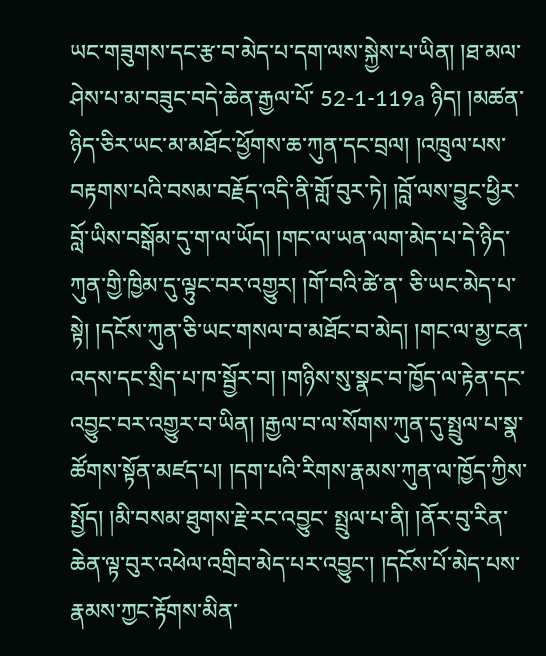ཡང་གཟུགས་དང་རྩ་བ་མེད་པ་དག་ལས་སྐྱེས་པ་ཡིན། །ཐ་མལ་ཤེས་པ་མ་བཟུང་བདེ་ཆེན་རྒྱལ་པོ་ 52-1-119a ཉིད། །མཚན་ཉིད་ཅིར་ཡང་མ་མཐོང་ཕྱོགས་ཆ་ཀུན་དང་བྲལ། །འཁྲུལ་པས་བརྟགས་པའི་བསམ་བརྗོད་འདི་ནི་གློ་བུར་ཏེ། །བློ་ལས་བྱུང་ཕྱིར་བློ་ཡིས་བསྒོམ་དུ་ག་ལ་ཡོད། །གང་ལ་ཡན་ལག་མེད་པ་དེ་ཉིད་ཀུན་གྱི་ཁྱིམ་དུ་ལྟུང་བར་འགྱུར། །གོ་བའི་ཚེ་ན་ ཅི་ཡང་མེད་པ་སྟེ། །དངོས་ཀུན་ཅི་ཡང་གསལ་བ་མཐོང་བ་མེད། །གང་ལ་མྱ་ངན་འདས་དང་སྲིད་པ་ཁ་སྦྱོར་བ། །གཉིས་སུ་སྣང་བ་ཁྱོད་ལ་རྟེན་དང་འབྱུང་བར་འགྱུར་བ་ཡིན། །རྒྱལ་བ་ལ་སོགས་ཀུན་དུ་སྤྲུལ་པ་སྣ་ཚོགས་སྟོན་མཛད་པ། །དག་པའི་རིགས་རྣམས་ཀུན་ལ་ཁྱོད་ཀྱིས་སྤྱོད། །མི་བསམ་ཐུགས་རྗེ་རང་འབྱུང་ སྤྲུལ་པ་ནི། །ནོར་བུ་རིན་ཆེན་ལྟ་བུར་འཕེལ་འགྲིབ་མེད་པར་འབྱུང་། །དངོས་པོ་མེད་པས་རྣམས་ཀྱང་རྟོགས་མིན་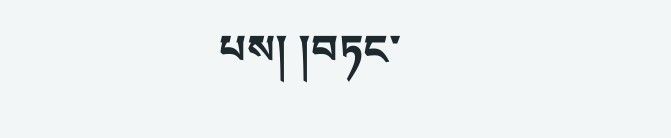པས། །བཏང་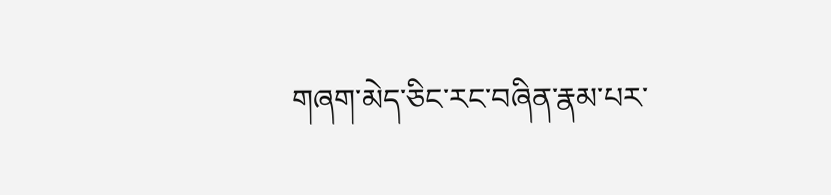གཞག་མེད་ཅིང་རང་བཞིན་རྣམ་པར་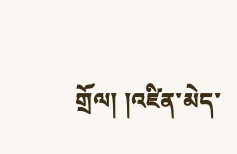གྲོལ། །འཛིན་མེད་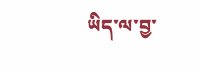ཡིད་ལ་བྱ་